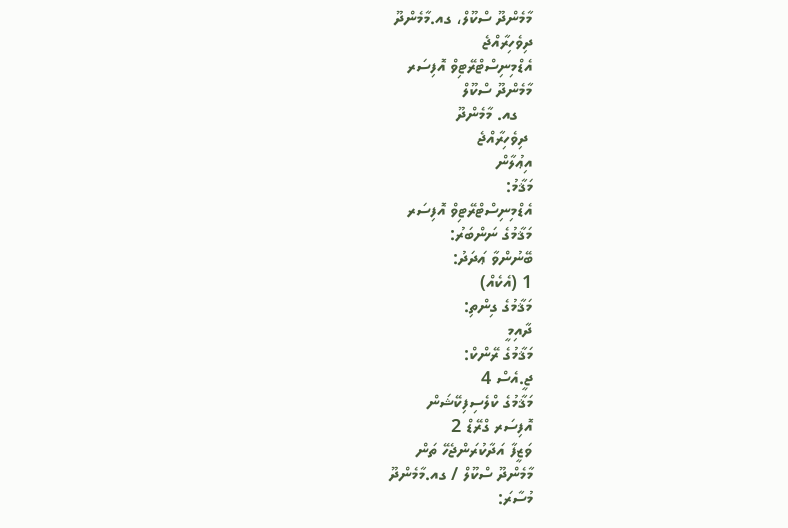މާމެންދޫ ސްކޫލް، ގއ.މާމެންދޫ
ދިވެހިރާއްޖެ
އެޑްމިނިސްޓްރޭޓިވް އޮފިސަރ
މާމެންދޫ ސްކޫލް
   ގއ. މާމެންދޫ
 ދިވެހިރާއްޖެ
އިޢުލާން
މަޤާމު:
އެޑްމިނިސްޓްރޭޓިވް އޮފިސަރ
މަޤާމުގެ ނަންބަރު:
ބޭނުންވާ ޢަދަދު:
1 (އެކެއް)
މަޤާމުގެ ގިންތި:
ދާއިމީ
މަޤާމުގެ ރޭންކް:
ޖީ.އެސް 4
މަޤާމުގެ ކްލެސިފިކޭޝަން
އޮފިސަރ ގްރޭޑް 2
ވަޒީފާ އަދާކުރަންޖެހޭ ތަން
މާމެންދޫ ސްކޫލް / ގއ.މާމެންދޫ
މުސާރަ: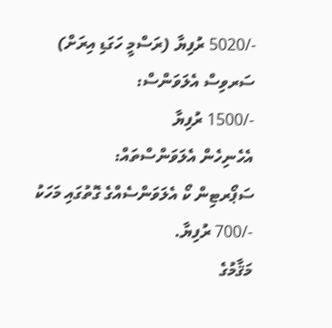-/5020 ރުފިޔާ (ރަސްމީ ހަގަޑި އިރަށް)
ސަރވިސް އެލަވަންސް:
-/1500 ރުފިޔާ
އެހެނިހެން އެލަވަންސްތައް:
ސަޕޯރޓިން ކޯ އެލަވަންސެއްގެ ގޮތުގައި މަހަކު -/700 ރުފިޔާ.
މަޤާމުގެ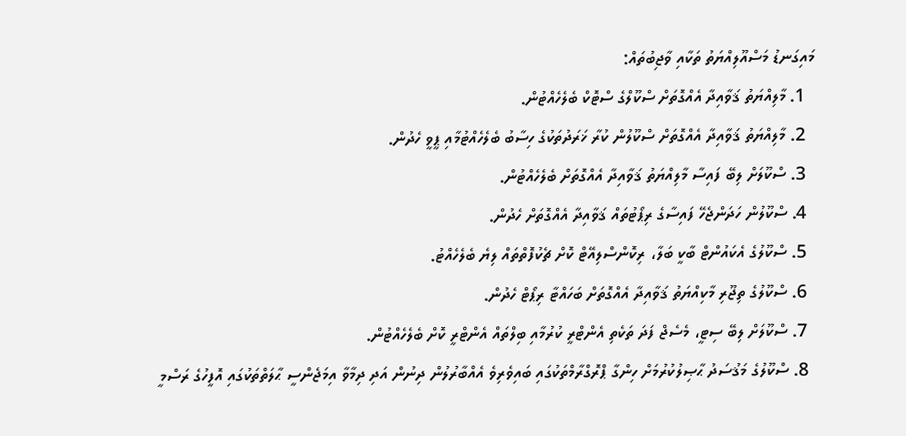މައިގަނޑު މަސްއޫލިއްޔަތު ތަކާއި ވާޖިބުތައް:
  1. މާލިއްޔަތު ޤަވާއިދާ އެއްގޮތަށް ސްކޫލްގެ ސްޓޮކް ބެލެހެއްޓުން.
  2. މާލިއްޔަތު ޤަވާއިދާ އެއްގޮތަށް ސްކޫލުން ކުރާ ޚަރަދުތަކުގެ ހިސާބު ބެލެހެއްޓުމާއި ޕީވީ ހެދުން.
  3. ސްކޫލަށް ލިބޭ ފައިސާ މާލިއްޔަތު ޤަވާއިދާ އެއްގޮތަށް ބެލެހެއްޓުން.
  4. ސްކޫލުން ހަދަންޖެހޭ ފައިސާގެ ރިޕޯޓުތައް ޤަވާއިދާ އެއްގޮތަށް ހެދުން.
  5. ސްކޫލުގެ އެކައުންޓް ބާކީ ބަލާ، ރިކޮންސްލިއޭޓް ކޮށް ޗެކުފޮތްތައް ލިޔެ ބެލެހެއްޓު.
  6. ސްކޫލުގެ ތިޖޫރި މާކިއްޔަތު ޤަވާއިދާ އެއްގޮތަށް ބަހައްޓާ ރިޕޯޓް ހެދުން.
  7. ސްކޫލަށް ލިބޭ ސިޓީ، މެސެޖް ފަދަ ތަކެތި އެންޓްރީ ކުރުމާއި ބިލްތައް އެންޓްރީ ކޮށް ބެލެހެއްޓުން.
  8. ސްކޫލުގެ މަޤުސަދު ޙާޞިލުކުރުމަށް ހިންގާ ޕްރޮގްރާމްތަކުގައި ބައިވެރިވެ އެއްބާރުލުން ދިނުން އަދި ދިމާވާ އިމަޖެންސީ ޙާލަތްތަކުގައި އޮފީހުގެ ރަސްމީ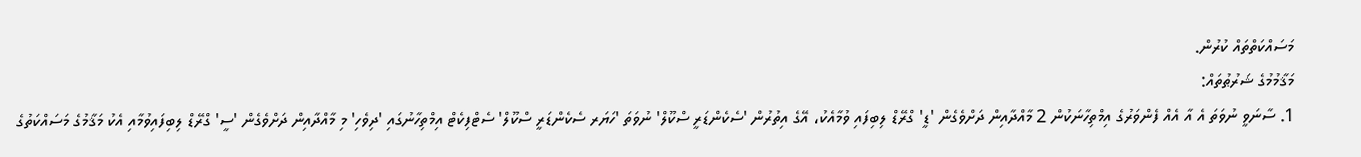މަސައްކަތްތައް ކުރުން.
މަޤާމުމުގެ ޝަރުޠުތައް:
1. ސާނަވީ ނުވަތަ އެ އާ އެއް ފެންވަރުގެ އިމްތިހާނަކުން 2 މާއްދާއިން ދަށްވެގެން 'ޑީ' ގްރޭޑް ލިބިފައި ވުމާއެކު، އޭގެ އިތުރުން 'ސެކެންޑަރީ ސްކޫލް' ނުވަތަ 'ހަޔަރ ސެކެންޑަރީ ސްކޫލް' ސެޓްފިކެޓް އިމްތިހާނުގައި 'ދިވެހި' މި މާއްދާއިން ދަށްވެގެން 'ސީ' ގްރޭޑް ލިބިފައިވުމާއި އެކު މަޤާމުގެ މަސައްކަތުގެ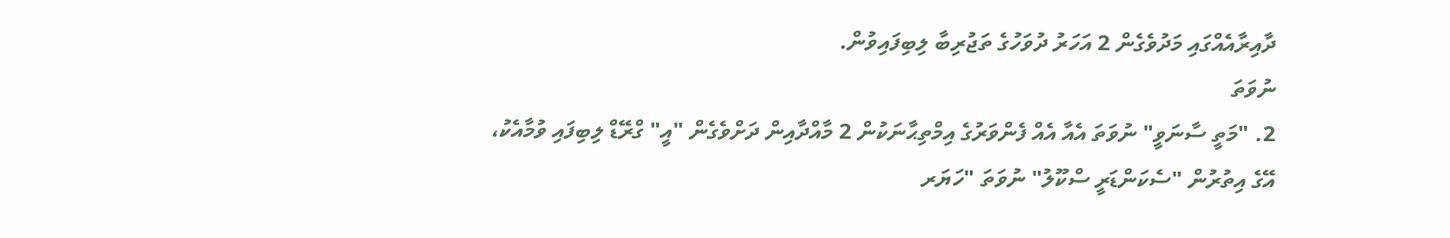ދާއިރާއެއްގައި މަދުވެގެން 2 އަހަރު ދުވަހުގެ ތަޖުރިބާ ލިބިފައިވުން.
ނުވަތަ
2. "މަތީ ސާނަވީ" ނުވަތަ އެއާ އެއް ފެންވަރުގެ އިމްތިޙާނަކުން 2 މާއްދާއިން ދަށްވެގެން "އީ" ގްރޭޑް ލިބިފައި ވުމާއެކު، އޭގެ އިތުރުން "ސެކަންޑަރީ ސްކޫލު" ނުވަތަ "ހަޔަރ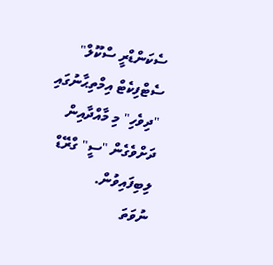ސެކަންޑްރީ ސްކޫލް" ސެޓްފިކެޓް އިމްތިޙާނުގައި "ދިވެހި" މި މާއްދާއިން ދަށްވެގެން "ސީ" ގްރޭޑް ލިބިފައިވުން.
ނުވަތަ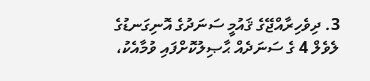3. ދިވެހިރާއްޖޭގެ ޤައުމީ ސަނަދުގެ އޮނިގަނޑުގެ ލެވެލް 4 ގެ ސަނަދެއް ޙާޞިލުކޮށްފައި ވުމާއެކު،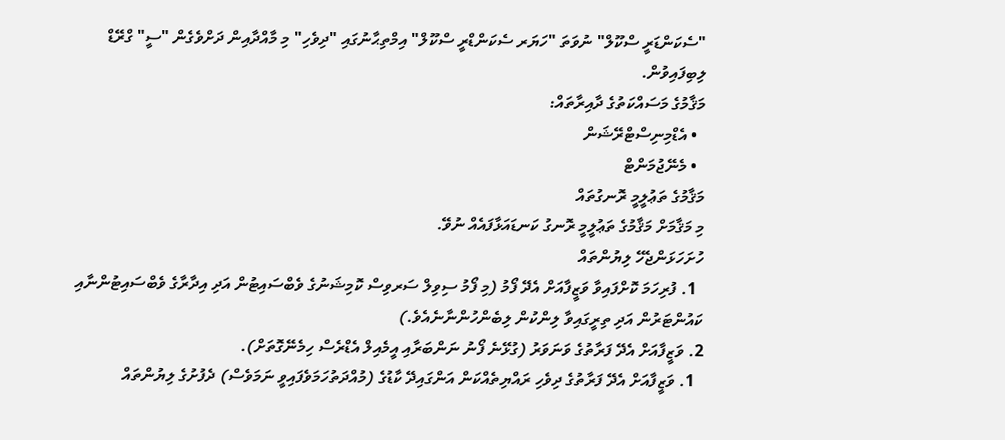"ސެކަންޑަރީ ސްކޫލް" ނުވަތަ "ހަޔަރ ސެކަންޑްރީ ސްކޫލް" އިމްތިޙާނުގައި "ދިވެހި" މި މާއްދާއިން ދަށްވެގެން "ސީ" ގްރޭޑް ލިބިފައިވުން.
މަޤާމުގެ މަސައްކަތުގެ ދާއިރާތައް:
  • އެޑްމިނިސްޓްރޭޝަން
  • މެނޭޖުމަންޓް
މަޤާމުގެ ތަޢުލީމީ ރޮނގުތައް
މި މަޤާމަށް މަޤާމުގެ ތަޢުލީމީ ރޮނގު ކަނޑައަޅާފައެއް ނުވޭ.
ހުށަހަޅަންޖެހޭ ލިޔުންތައް
  1. ފުރިހަމަ ކޮށްފައިވާ ވަޒީފާއަށް އެދޭ ފޯމު (މި ފޯމު ސިވިލް ސަރވިސް ކޮމިޝަނުގެ ވެބްސައިޓުން އަދި އިދާރާގެ ވެބްސައިޓުންނާއި ކައުންޓަރުން އަދި ތިރީގައިވާ ލިންކުން ލިބެންހުންނާނެއެވެ.)
2. ވަޒީފާއަށް އެދޭ ފަރާތުގެ ވަނަވަރު (ގުޅޭނެ ފޯނު ނަންބަރާއި އީމެއިލް އެޑްރެސް ހިމެނޭގޮތަށް).
  1. ވަޒީފާއަށް އެދޭ ފަރާތުގެ ދިވެހި ރައްޔިތެއްކަން އަންގައިދޭ ކާޑުގެ (މުއްދަތުހަމަވެފައިވީ ނަމަވެސް) ދެފުށުގެ ލިޔުންތައް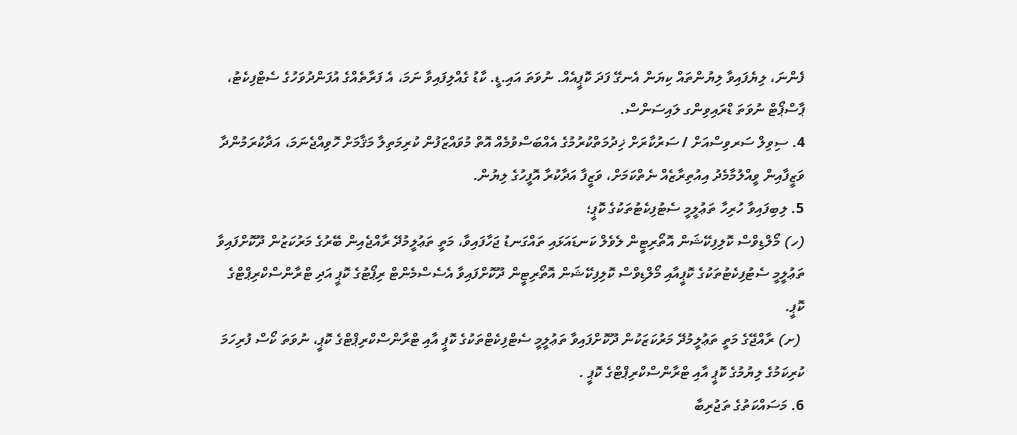ފެންނަ، ލިޔެފައިވާ ލިޔުންތައް ކިޔަން އެނގޭ ފަދަ ކޮޕީއެއް. ނުވަތަ އައި.ޑީ. ކާޑު ގެއްލިފައިވާ ނަމަ، އެ ފަރާތެއްގެ އުފަންދުވަހުގެ ސެޓްފިކެޓު، ޕާސްޕޯޓް ނުވަތަ ޑްރައިވިންގ ލައިސަންސް.
4. ސިވިލް ސަރވިސްއަށް / ސަރުކާރަށް ޚިދުމަތްކުރުމުގެ އެއްބަސްވުމެއް އޮތް މުވައްޒަފުން ކުރިމަތިލާ މަޤާމަށް ހޮވިއްޖެނަމަ، އަދާކުރަމުންދާ ވަޒީފާއިން ވީއްލުމާމެދު އިއުތިރާޒެއް ނެތްކަމަށް، ވަޒީފާ އަދާކުރާ އޮފީހުގެ ލިޔުން.
5. ލިބިފައިވާ ހުރިހާ ތަޢުލީމީ ސެޓުފިކެޓުތަކުގެ ކޮޕީ؛
(ހ) މޯލްޑިވްސް ކޮލިފިކޭޝަން އޮތޯރިޓީން ލެވެލް ކަނޑައަޅައި ތައްގަނޑު ޖަހާފައިވާ، މަތީ ތަޢުލީމުދޭ ރާއްޖެއިން ބޭރުގެ މަރުކަޒުން ދޫކޮށްފައިވާ ތަޢުލީމީ ސެޓުފިކެޓުތަކުގެ ކޮޕީއާއި މޯލްޑިވްސް ކޮލިފިކޭޝަން އޮތޯރިޓީން ދޫކޮށްފައިވާ އެސެސްމެންޓް ރިޕޯޓުގެ ކޮޕީ އަދި ޓްރާންސްކްރިޕްޓްގެ ކޮޕީ.
 (ށ) ރާއްޖޭގެ މަތީ ތަޢުލީމުދޭ މަރުކަޒަކުން ދޫކޮށްފައިވާ ތަޢުލީމީ ސެޓްފިކެޓްތަކުގެ ކޮޕީ އާއި ޓްރާންސްކްރިޕްޓްގެ ކޮޕީ، ނުވަތަ ކޯސް ފުރިހަމަ ކުރިކަމުގެ ލިޔުމުގެ ކޮޕީ އާއި ޓްރާންސްކްރިޕްޓްގެ ކޮޕީ .
6. މަސައްކަތުގެ ތަޖުރިބާ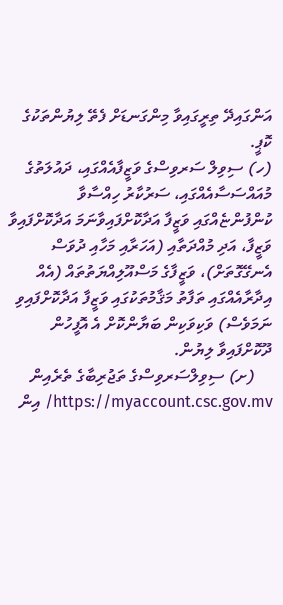އަންގައިދޭ ތިރީގައިވާ މިންގަނޑަށް ފެތޭ ލިޔުންތަކުގެ ކޮޕީ.
(ހ) ސިވިލް ސަރވިސްގެ ވަޒީފާއެއްގައި، ދައުލަތުގެ މުއައްސަސާއެއްގައި، ސަރުކާރު ހިއްސާވާ ކުންފުންޏެއްގައި ވަޒީފާ އަދާކޮށްފައިވާނަމަ އަދާކޮށްފައިވާ ވަޒީފާ، އަދި މުއްދަތާއި (އަހަރާއި މަހާއި ދުވަސް އެނގޭގޮތަށް)، ވަޒީފާގެ މަސްއޫލިއްޔަތުތައް (އެއް އިދާރާއެއްގައި ތަފާތު މަޤާމުތަކުގައި ވަޒީފާ އަދާކޮށްފައިވި ނަމަވެސް) ވަކިވަކިން ބަޔާންކޮށް އެ އޮފީހުން ދޫކޮށްފައިވާ ލިޔުން.
    (ށ) ސިވިލްސަރވިސްގެ ތަޖުރިބާގެ ތެރެއިން https://myaccount.csc.gov.mv/ އިން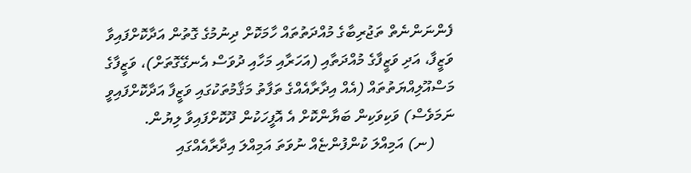ފެންނަންނެތް ތަޖުރިބާގެ މުއްދަތުތައް ހާމަކޮށް ދިނުމުގެ ގޮތުން އަދާކޮށްފައިވާ ވަޒީފާ، އަދި ވަޒީފާގެ މުއްދަތާއި (އަހަރާއި މަހާއި ދުވަސް އެނގޭގޮތަށް)، ވަޒީފާގެ މަސްއޫލިއްޔަތުތައް (އެއް އިދާރާއެއްގެ ތަފާތު މަޤާމުތަކުގައި ވަޒީފާ އަދާކޮށްފައިވީ ނަމަވެސް) ވަކިވަކިން ބަޔާންކޮށް އެ އޮފީހަކުން ދޫކޮށްފައިވާ ލިޔުން.
     (ނ) އަމިއްލަ ކުންފުންޏެއް ނުވަތަ އަމިއްލަ އިދާރާއެއްގައި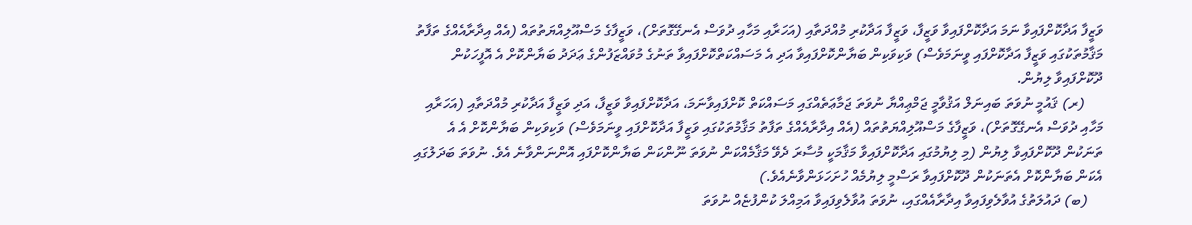ވަޒީފާ އަދާކޮށްފައިވާ ނަމަ އަދާކޮށްފައިވާ ވަޒީފާ، ވަޒީފާ އަދާކުރި މުއްދަތާއި (އަހަރާއި މަހާއި ދުވަސް އެނގޭގޮތަށް)، ވަޒީފާގެ މަސްއޫލިއްޔަތުތައް (އެއް އިދާރާއެއްގެ ތަފާތު މަޤާމުތަކުގައި ވަޒީފާ އަދާކޮށްފައި ވީނަމަވެސް) ވަކިވަކިން ބަޔާންކޮށްފައިވާ އަދި އެ މަސައްކަތްކޮށްފައިވާ ތަނުގެ މުވައްޒަފުންގެ ޢަދަދު ބަޔާންކޮށް އެ އޮފީހަކުން ދޫކޮށްފައިވާ ލިޔުން.
     (ރ) ޤައުމީ ނުވަތަ ބައިނަލް އަޤުވާމީ ޖަމްޢިއްޔާ ނުވަތަ ޖަމާޢަތެއްގައި މަސައްކަތް ކޮށްފައިވާނަމަ، އަދާކޮށްފައިވާ ވަޒީފާ، އަދި ވަޒީފާ އަދާކުރި މުއްދަތާއި (އަހަރާއި މަހާއި ދުވަސް އެނގޭގޮތަށް)، ވަޒީފާގެ މަސްއޫލިއްޔަތުތައް (އެއް އިދާރާއެއްގެ ތަފާތު މަޤާމުތަކުގައި ވަޒީފާ އަދާކޮށްފައި ވީނަމަވެސް) ވަކިވަކިން ބަޔާންކޮށް އެ އެ ތަނަކުން ދޫކޮށްފައިވާ ލިޔުން (މި ލިޔުމުގައި އަދާކޮށްފައިވާ މަޤާމަކީ މުސާރަ ދެވޭ މަޤާމެއްކަން ނުވަތަ ނޫންކަން ބަޔާންކޮށްފައި އޮންނަންވާނެ އެވެ. ނުވަތަ ބަދަލުގައި އެކަން ބަޔާންކޮށް އެތަނަކުން ދޫކޮށްފައިވާ ރަސްމީ ލިޔުމެއް ހުށަހަޅަންވާނެއެވެ.)
    (ބ) ދައުލަތުގެ އުވާލެވިފައިވާ އިދާރާއެއްގައި، ނުވަތަ އުވާލެވިފައިވާ އަމިއްލަ ކުންފުޏެއް ނުވަތަ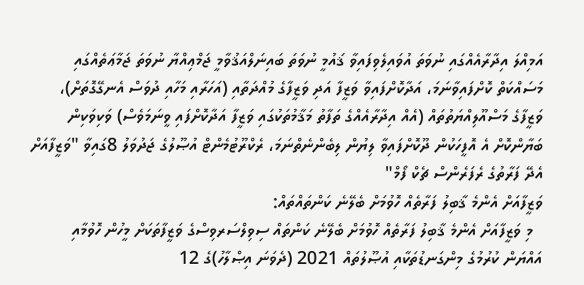އަމިއްލަ އިދާރާއެއްގައި ނުވަތަ އުވައިލެވިފައިވާ ޤައުމީ ނުވަތަ ބައިނަލްއަޤުވާމީ ޖަމްޢިއްޔާ ނުވަތަ ޖަމާޢަތެއްގައި މަސައްކަތް ކޮށްފައިވާނަމަ، އަދާކޮށްފައިވާ ވަޒީފާ އަދި ވަޒީފާގެ މުއްދަތާއި (އަހަރާއި މަހާއި ދުވަސް އެނގޭގޮތަށް)، ވަޒީފާގެ މަސްއޫލިއްޔަތުތައް (އެއް އިދާރާއެއްގެ ތަފާތު މަޤާމުތަކުގައި ވަޒީފާ އަދާކޮށްފައި ވީނަމަވެސް) ވަކިވަކިން ބަޔާންކޮށް އެ އޮފީހަކުން ދޫކޮށްފައިވާ ލިޔުން ލިބެންނެތްނަމަ، ރެކްރޫޓުމެންޓް އުޞޫލުގެ ޖަދުވަލު 8ގައިވާ "ވަޒީފާއަށް އެދޭ ފަރާތުގެ ރެފަރެންސް ޗެކް ފޯމް"
ވަޒީފާއަށް އެންމެ ޤާބިލު ފަރާތެއް ހޮވުމަށް ބެލޭނެ ކަންތައްތައް:
  މި ވަޒީފާއަށް އެންމެ ޤާބިލު ފަރާތެއް ހޮވުމަށް ބެލޭނެ ކަންތައް ސިވިލްސަރވިސްގެ ވަޒީފާތަކަށް މީހުން ހޮވުމާއި އައްޔަން ކުރުމުގެ މިންގަނޑުތަކާއި އުޞޫލުތައް 2021 (ދެވަނަ އިޞްލާހު)ގެ 12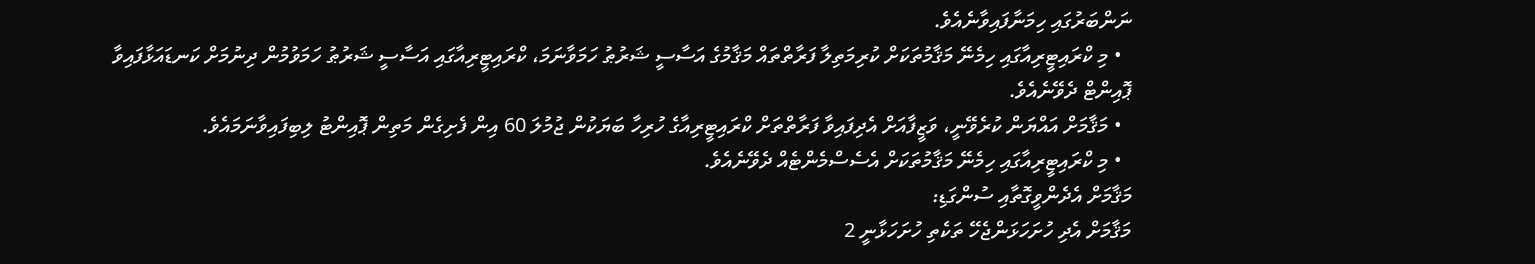ނަންބަރުގައި ހިމަނާފައިވާނެއެވެ.
  • މި ކްރައިޓީރިއާގައި ހިމެނޭ މަޤާމުތަކަށް ކުރިމަތިލާ ފަރާތްތައް މަޤާމުގެ އަސާސީ ޝަރުޠު ހަމަވާނަމަ، ކްރައިޓީރިއާގައި އަސާސީ ޝަރުޠު ހަމަވުމުން ދިނުމަށް ކަނޑައަޅާފައިވާ ޕޮއިންޓް ދެވޭނެއެވެ.
  • މަޤާމަށް އައްޔަން ކުރެވޭނީ، ވަޒީފާއަށް އެދިފައިވާ ފަރާތްތަށް ކްރައިޓީރިއާގެ ހުރިހާ ބަޔަކުން ޖުމުލަ 60 އިން ފެށިގެން މަތިން ޕޮއިންޓު ލިބިފައިވާނަމައެވެ.
  • މި ކްރައިޓީރިއާގައި ހިމެނޭ މަޤާމުތަކަށް އެސެސްމެންޓެއް ދެވޭނެއެވެ.
މަޤާމަށް އެދެންވީގޮތާއި ސުންގަޑި:
މަޤާމަށް އެދި ހުށަހަޅަންޖެހޭ ތަކެތި ހުށަހަޅާނީ 2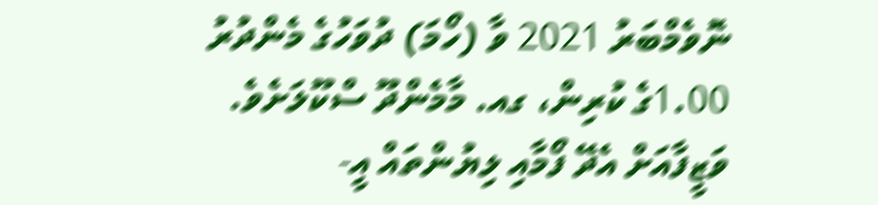ނޮވެމްބަރު 2021 ވާ (ހޯމަ) ދުވަހުގެ މެންދުރު 1.00ގެ ކުރިން، ގއ. މާމެންދޫ ސްކޫލަށެވެ. ވަޒީފާއަށް އެދޭ ފޯމާއި ލިޔުންތައް އީ-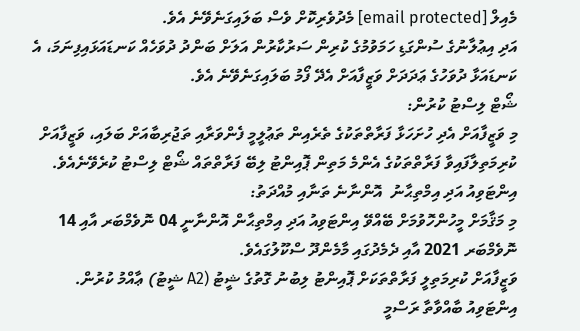މެއިލް [email protected] މެދުވެރިކޮށް ވެސް ބަލައިގަނެވޭނެ އެވެ.
އަދި އިޢުލާނުގެ ސުންގަޑި ހަމަވުމުގެ ކުރިން ސަރުކާރުން އަލަށް ބަންދު ދުވަހެއް ކަނޑައަޅައިފިނަމަ، އެ ކަނޑައަޅާ ދުވަހުގެ ޢަދަދަށް ވަޒީފާއަށް އެދޭ ފޯމު ބަލައިގަނެވޭނެ އެވެ.
ޝޯޓް ލިސްޓު ކުރުން:
މި ވަޒީފާއަށް އެދި ހުށަހަޅާ ފަރާތްތަކުގެ ތެރެއިން ތަޢުލީމީ ފެންވަރާއި ތަޖުރިބާއަށް ބަލައި، ވަޒީފާއަށް ކުރިމަތިލާފައިވާ ފަރާތްތަކުގެ އެންމެ މަތިން ޕޮއިންޓު ލިބޭ ފަރާތްތައް ޝޯޓް ލިސްޓު ކުރެވޭނެއެވެ.
އިންޓަވިއު އަދި އިމްތިޙާނު  އޮންނާނެ ތަނާއި މުއްދަތު:
މި މަޤާމަށް މީހުންހޮވުމަށް ބޭއްވޭ އިންޓަވިއު އަދި އިމްތިޙާން އޮންނާނީ 04 ނޮވެމްބަރ އާއި 14 ނޮވެމްބަރ 2021 އާއި ދެމެދުގައި މާމެންދޫ ސްކޫލުގައެވެ.
ވަޒީފާއަށް ކުރިމަތިލީ ފަރާތްތަކަށް ޕޮއިންޓު ލިބުނު ގޮތުގެ ޝީޓު (A2 ޝީޓު) ޢާއްމު ކުރުން.
އިންޓަވިއު ބާއްވާތާ ރަސްމީ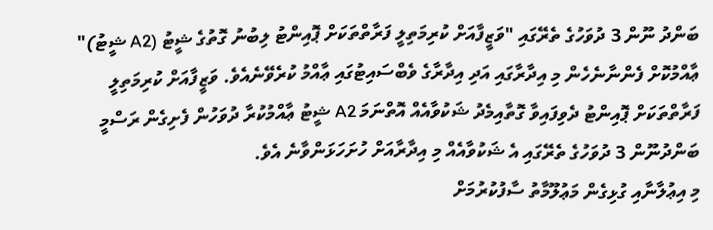ބަންދު ނޫން 3 ދުވަހުގެ ތެރޭގައި "ވަޒީފާއަށް ކުރިމަތިލީ ފަރާތްތަކަށް ޕޮއިންޓު ލިބުނު ގޮތުގެ ޝީޓު (A2 ޝީޓު)" ޢާއްމުކޮށް ފެންނާނެހެން މި އިދާރާގައި އަދި އިދާރާގެ ވެބްސައިޓުގައި ޢާއްމު ކުރެވޭނެއެވެ. ވަޒީފާއަށް ކުރިމަތިލީ ފަރާތްތަކަށް ޕޮއިންޓު ދެވިފައިވާ ގޮތާއިމެދު ޝަކުވާއެއް އޮތްނަމަ A2 ޝީޓު ޢާއްމުކުރާ ދުވަހުން ފެށިގެން ރަސްމީ ބަންދުނޫން 3 ދުވަހުގެ ތެރޭގައި އެ ޝަކުވާއެއް މި އިދާރާއަށް ހުށަހަޅަންވާނެ އެވެ.
މި އިޢުލާނާއި ގުޅިގެން މަޢުލޫމާތު ސާފުކުރުމަށް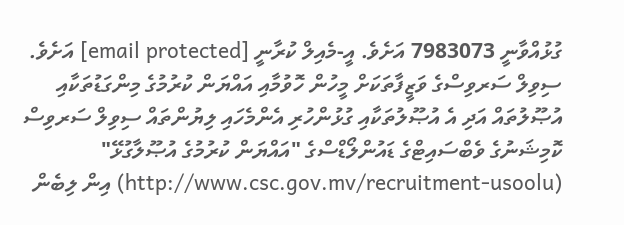ގުޅުއްވާނީ 7983073 އަށެވެ. އީ-މެއިލް ކުރާނީ [email protected] އަށެވެ. ސިވިލް ސަރވިސްގެ ވަޒީފާތަކަށް މީހުން ހޮވުމާއި އައްޔަން ކުރުމުގެ މިންގަޑުތަކާއި އުޞޫލުތައް އަދި އެ އުޞޫލުތަކާއި ގުޅުންހުރި އެންމެހައި ލިޔުންތައް ސިވިލް ސަރވިސް ކޮމިޝަނުގެ ވެބްސައިޓްގެ ޑައުންލޯޑްސްގެ "އައްޔަން ކުރުމުގެ އުޞޫލާގުޅޭ" (http://www.csc.gov.mv/recruitment-usoolu) އިން ލިބެން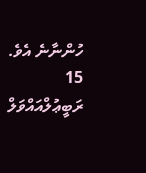ހުންނާނެ އެވެ.
15 ރަބީޢުލްއައްވަލް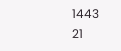1443
21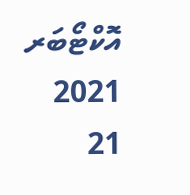އޮކްޓޯބަރ 2021
21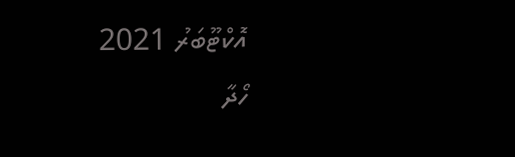އޮކްޓޫބަރު 2021
ހޯދާ